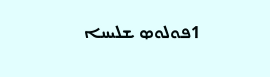1ܦܘܠܘܤ ܫܠܝܚܐ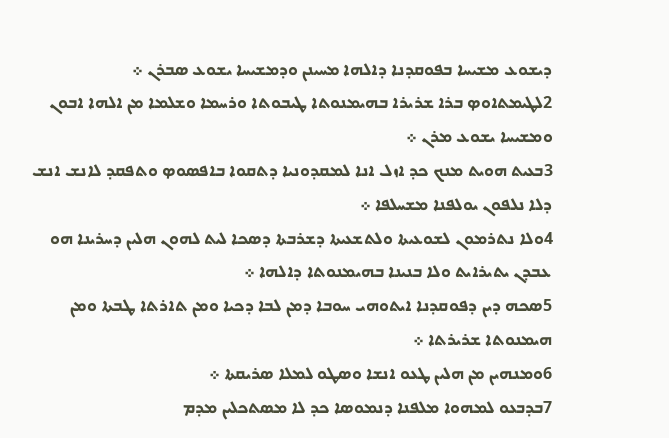ܕܝܫܘܥ ܡܫܝܚܐ ܒܦܘܩܕܢܐ ܕܐܠܗܐ ܡܚܝܢܢ ܘܕܡܫܝܚܐ ܝܫܘܥ ܤܒܪܢ ܀
2ܠܛܝܡܬܐܘܤ ܒܪܐ ܫܪܝܪܐ ܒܗܝܡܢܘܬܐ ܛܝܒܘܬܐ ܘܪܚܡܐ ܘܫܠܡܐ ܡܢ ܐܠܗܐ ܐܒܘܢ ܘܡܫܝܚܐ ܝܫܘܥ ܡܪܢ ܀
3ܒܥܝܬ ܗܘܝܬ ܡܢܟ ܟܕ ܐܙܠ ܐܢܐ ܠܡܩܕܘܢܝܐ ܕܬܩܘܐ ܒܐܦܤܘܤ ܘܬܦܩܕ ܠܐܢܫ ܐܢܫ ܕܠܐ ܢܠܦܘܢ ܝܘܠܦܢܐ ܡܫܚܠܦܐ ܀
4ܘܠܐ ܢܬܪܡܘܢ ܠܫܘܥܝܬܐ ܘܠܬܫܥܝܬܐ ܕܫܪܒܬܐ ܕܤܟܐ ܠܝܬ ܠܗܘܢ ܗܠܝܢ ܕܚܪܝܢܐ ܗܘ ܥܒܕܢ ܝܬܝܪܐܝܬ ܘܠܐ ܒܢܝܢܐ ܒܗܝܡܢܘܬܐ ܕܐܠܗܐ ܀
5ܤܟܗ ܕܝܢ ܕܦܘܩܕܢܐ ܐܝܬܘܗܝ ܚܘܒܐ ܕܡܢ ܠܒܐ ܕܟܝܐ ܘܡܢ ܬܐܪܬܐ ܛܒܬܐ ܘܡܢ ܗܝܡܢܘܬܐ ܫܪܝܪܬܐ ܀
6ܘܡܢܗܝܢ ܡܢ ܗܠܝܢ ܛܥܘ ܐܢܫܐ ܘܤܛܘ ܠܡܠܐ ܤܪܝܩܬܐ ܀
7ܒܕܒܥܘ ܠܡܗܘܐ ܡܠܦܢܐ ܕܢܡܘܤܐ ܟܕ ܠܐ ܡܤܬܟܠܝܢ ܡܕܡ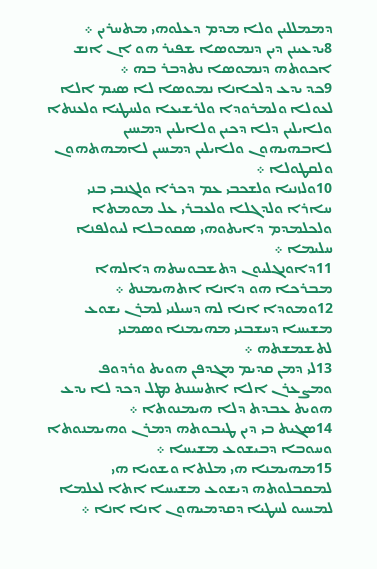ܕܡܡܠܠܝܢ ܘܠܐ ܡܕܡ ܕܥܠܘܗܝ ܡܬܚܪܝܢ ܀
8ܝܕܥܝܢܢ ܕܝܢ ܕܢܡܘܤܐ ܫܦܝܪ ܗܘ ܐܢ ܐܢܫ ܐܟܘܬܗ ܕܢܡܘܤܐ ܢܬܕܒܪ ܒܗ ܀
9ܟܕ ܝܕܥ ܕܠܟܐܢܐ ܢܡܘܤܐ ܠܐ ܤܝܡ ܐܠܐ ܠܥܘܠܐ ܘܠܡܪܘܕܐ ܘܠܪܫܝܥܐ ܘܠܚܛܝܐ ܘܠܥܢܬܐ ܘܠܐܝܠܝܢ ܕܠܐ ܕܟܝܢ ܘܠܐܝܠܝܢ ܕܡܚܝܢ ܠܐܒܗܝܗܘܢ ܘܠܐܝܠܝܢ ܕܡܚܝܢ ܠܐܡܗܬܗܘܢ ܘܠܩܛܘܠܐ ܀
10ܘܠܙܢܝܐ ܘܠܫܟܒܝ ܥܡ ܕܟܪܐ ܘܠܓܢܒܝ ܒܢܝ ܚܐܪܐ ܘܠܕܓܠܐ ܘܠܥܒܪܝ ܥܠ ܡܘܡܬܐ ܘܠܟܠܡܕܡ ܕܐܝܬܘܗܝ ܤܩܘܒܠܐ ܠܝܘܠܦܢܐ ܚܠܝܡܐ ܀
11ܕܐܘܢܓܠܝܘܢ ܕܬܫܒܘܚܬܗ ܕܐܠܗܐ ܡܒܪܟܐ ܗܘ ܕܐܢܐ ܐܬܗܝܡܢܬ ܀
12ܘܡܘܕܐ ܐܢܐ ܠܗ ܕܚܝܠܢܝ ܠܡܪܢ ܝܫܘܥ ܡܫܝܚܐ ܕܚܫܒܢܝ ܡܗܝܡܢܐ ܘܤܡܢܝ ܠܬܫܡܫܬܗ ܀
13ܠܝ ܕܡܢ ܩܕܝܡ ܡܓܕܦܢ ܗܘܝܬ ܘܪܕܘܦ ܘܡܨܥܪܢ ܐܠܐ ܐܬܚܢܢܬ ܡܛܠ ܕܟܕ ܠܐ ܝܕܥ ܗܘܝܬ ܥܒܕܬ ܕܠܐ ܗܝܡܢܘܬܐ ܀
14ܤܓܝܬ ܒܝ ܕܝܢ ܛܝܒܘܬܗ ܕܡܪܢ ܘܗܝܡܢܘܬܐ ܘܚܘܒܐ ܕܒܝܫܘܥ ܡܫܝܚܐ ܀
15ܡܗܝܡܢܐ ܗܝ ܡܠܬܐ ܘܫܘܝܐ ܗܝ ܠܡܩܒܠܘܬܗ ܕܝܫܘܥ ܡܫܝܚܐ ܐܬܐ ܠܥܠܡܐ ܠܡܚܝܘ ܠܚܛܝܐ ܕܩܕܡܝܗܘܢ ܐܢܐ ܐܢܐ ܀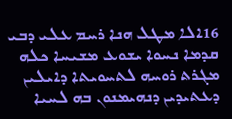16ܐܠܐ ܡܛܠ ܗܢܐ ܪܚܡ ܥܠܝ ܕܒܝ ܩܕܡܐ ܢܚܘܐ ܝܫܘܥ ܡܫܝܚܐ ܟܠܗ ܡܓܪܬ ܪܘܚܗ ܠܬܚܘܝܬܐ ܕܐܝܠܝܢ ܕܥܬܝܕܝܢ ܕܢܗܝܡܢܘܢ ܒܗ ܠܚܝܐ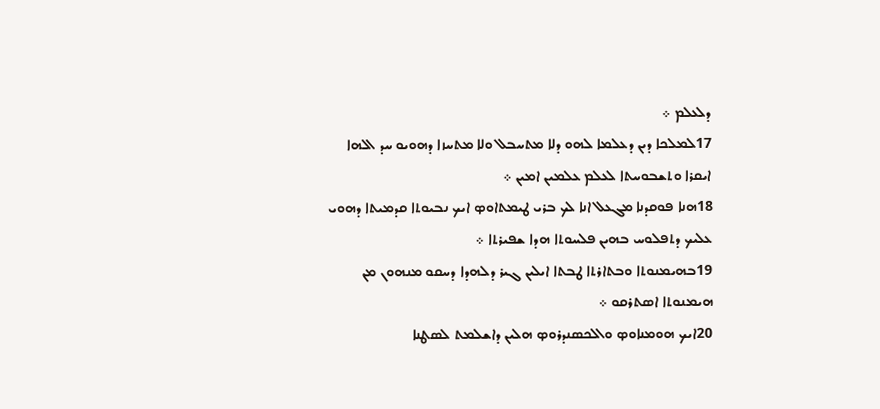ܕܠܥܠܡ ܀
17ܠܡܠܟܐ ܕܝܢ ܕܥܠܡܐ ܠܗܘ ܕܠܐ ܡܬܚܒܠ ܘܠܐ ܡܬܚܙܐ ܕܗܘܝܘ ܚܕ ܐܠܗܐ ܐܝܩܪܐ ܘܬܫܒܘܚܬܐ ܠܥܠܡ ܥܠܡܝܢ ܐܡܝܢ ܀
18ܗܢܐ ܦܘܩܕܢܐ ܡܓܥܠ ܐܢܐ ܠܟ ܒܪܝ ܛܝܡܬܐܘܤ ܐܝܟ ܢܒܝܘܬܐ ܩܕܡܝܬܐ ܕܗܘܝ ܥܠܝܟ ܕܬܦܠܘܚ ܒܗܝܢ ܦܠܚܘܬܐ ܗܕܐ ܫܦܝܪܬܐ ܀
19ܒܗܝܡܢܘܬܐ ܘܒܬܐܪܬܐ ܛܒܬܐ ܐܝܠܝܢ ܓܝܪ ܕܠܗܕܐ ܕܚܩܘ ܡܢܗܘܢ ܡܢ ܗܝܡܢܘܬܐ ܐܤܬܪܩܘ ܀
20ܐܝܟ ܗܘܡܢܐܘܤ ܘܐܠܟܤܢܕܪܘܤ ܗܠܝܢ ܕܐܫܠܡܬ ܠܤܛܢܐ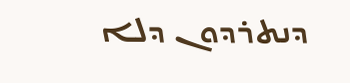ܕܢܬܪܕܘܢ ܕܠܐ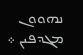ܢܗܘܘܢ ܡܓܕܦܝܢ ܀